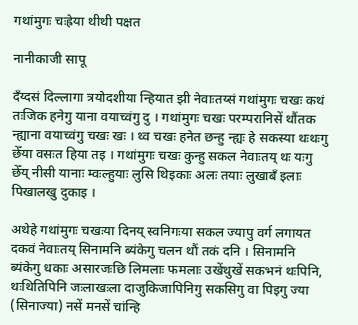गथांमुगः चःह्रेया थीथी पक्षत

नानीकाजी सापू

दँय्दसं दिल्लागा त्रयोदशीया न्हियात झी नेवाःतय्सं गथांमुगः चखः कथं तःजिक हनेगु याना वयाच्वंगु दु । गथांमुगः चखः परम्परानिसें थौंतक न्ह्याना वयाच्वंगु चखः खः । थ्व चखः हनेत छन्हु न्ह्यः हे सकस्या थःथःगु छेँया वसःत हिया तइ । गथांमुगः चखः कुन्हु सकल नेवाःतय् थः यःगु छेँय् नीसी यानाः म्वःल्हुयाः लुसि थिइकाः अलः तयाः लुखाबँ इलाः पिखालखु दुकाइ ।

अथेहे गथांमुगः चखःया दिनय् स्वनिगःया सकल ज्यापु वर्ग लगायत दकवं नेवाःतय् सिनामनि ब्यंकेगु चलन थौं तकं दनि । सिनामनि ब्यंकेगु धकाः असारजःछि लिमलाः फमलाः उखेंथुखें सकभनं थःपिनि, थःथितिपिनि जःलाखःला दाजुकिजापिनिगु सकसिगु वा पिइगु ज्या (सिनाज्या) नसें मनसें चांन्हि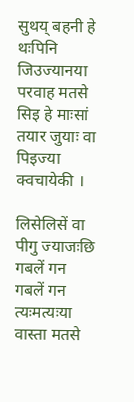सुथय् बहनी हे थःपिनि जिउज्यानया परवाह मतसे सिइ हे माःसां तयार जुयाः वा पिइज्या क्वचायेकी ।

लिसेलिसें वा पीगु ज्याजःछि गबलें गन गबलें गन त्यःमत्यःया वास्ता मतसे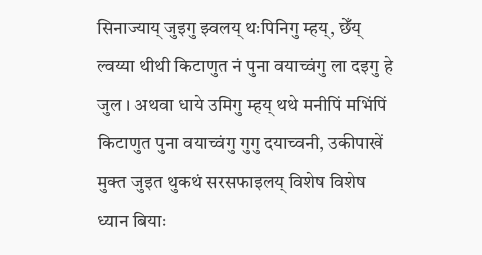सिनाज्याय् जुइगु झ्वलय् थःपिनिगु म्हय्, छेँय् ल्वय्या थीथी किटाणुत नं पुना वयाच्वंगु ला दइगु हे जुल । अथवा धाये उमिगु म्हय् थथे मनीपिं मभिंपिं किटाणुत पुना वयाच्वंगु गुगु दयाच्वनी, उकीपाखें मुक्त जुइत थुकथं सरसफाइलय् विशेष विशेष ध्यान बियाः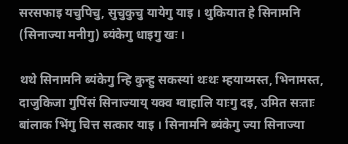सरसफाइ यचुपिचु, सुचुकुचु यायेगु याइ । थुकियात हे सिनामनि (सिनाज्या मनीगु) ब्यंकेगु धाइगु खः ।

थथे सिनामनि ब्यंकेगु न्हि कुन्हु सकस्यां थःथः म्हयाय्मस्त, भिनामस्त, दाजुकिजा गुपिंसं सिनाज्याय् यक्व ग्वाहालि याःगु दइ, उमित सःताः बांलाक भिंगु चित्त सत्कार याइ । सिनामनि ब्यंकेगु ज्या सिनाज्या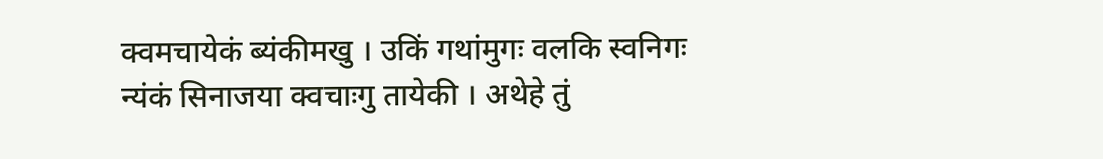क्वमचायेकं ब्यंकीमखु । उकिं गथांमुगः वलकि स्वनिगः न्यंकं सिनाजया क्वचाःगु तायेकी । अथेहे तुं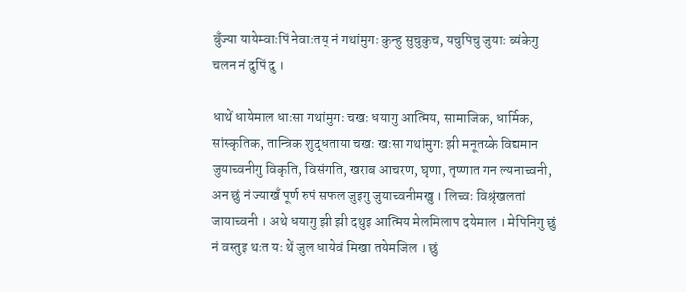बुँज्या यायेम्वाःपिं नेवाःतय् नं गथांमुगः कुन्हु सुचुकुच, यचुपिचु जुयाः ब्यंकेगु चलन नं दुपिं दु ।

धाथें धायेमाल धाःसा गथांमुगः चखः धयागु आत्मिय, सामाजिक, धार्मिक, सांस्कृतिक, तान्त्रिक शुद्धताया चखः खःसा गथांमुगः झी मनूतय्के विद्यमान जुयाच्वनीगु विकृति, विसंगति, खराब आचरण, घृणा, तृष्णात गन ल्यनाच्वनी, अन छुं नं ज्याखँ पूर्ण रुपं सफल जुइगु जुयाच्वनीमखु । लिच्वः विश्रृंखलतां जायाच्वनी । अथे धयागु झी झी दथुइ आत्मिय मेलमिलाप दयेमाल । मेपिनिगु छुं नं वस्तुइ थःत यः थें जुल धायेवं मिखा तयेमजिल । छुं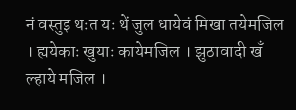नं वस्तुइ थःत यः थें जुल धायेवं मिखा तयेमजिल । ह्ययेकाः खुयाः कायेमजिल । झुठावादी खँ ल्हाये मजिल ।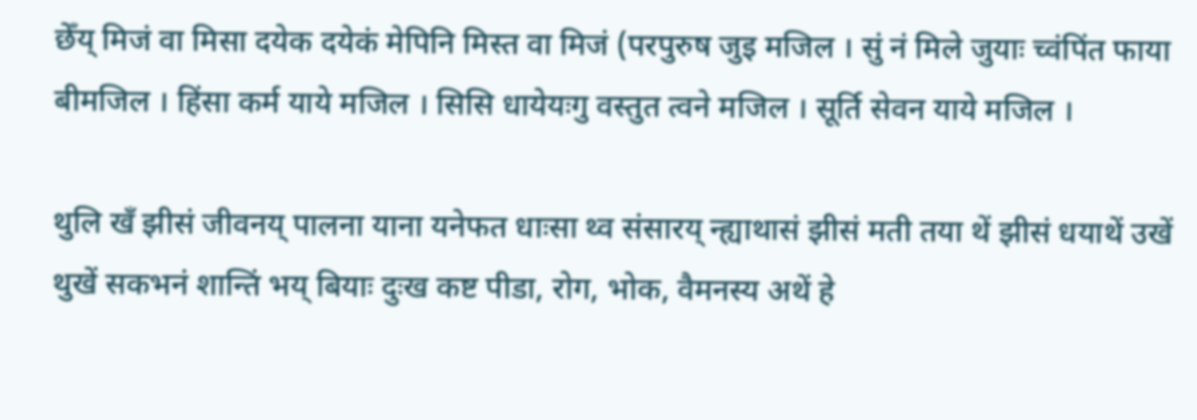छेँय् मिजं वा मिसा दयेक दयेकं मेपिनि मिस्त वा मिजं (परपुरुष जुइ मजिल । सुं नं मिले जुयाः च्वंपिंत फाया बीमजिल । हिंसा कर्म याये मजिल । सिसि धायेयःगु वस्तुत त्वने मजिल । सूर्ति सेवन याये मजिल ।

थुलि खँ झीसं जीवनय् पालना याना यनेफत धाःसा थ्व संसारय् न्ह्याथासं झीसं मती तया थें झीसं धयाथें उखें थुखें सकभनं शान्तिं भय् बियाः दुःख कष्ट पीडा, रोग, भोक, वैमनस्य अथें हे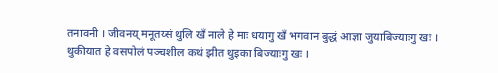तनावनी । जीवनय् मनूतय्सं थुलि खँ नाले हे माः धयागु खँ भगवान बुद्धं आज्ञा जुयाबिज्याःगु खः । थुकीयात हे वसपोलं पञ्चशील कथं झीत थुइका बिज्याःगु खः ।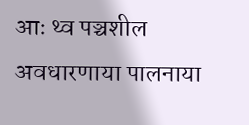आः थ्व पञ्चशील अवधारणाया पालनाया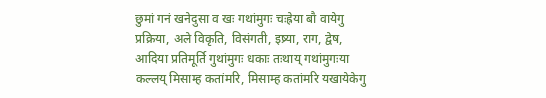छुमां गनं खनेदुसा व खः गथांमुगः चःह्रेया बौ वायेगु प्रक्रिया, अले विकृति, विसंगती, इष्र्या, राग, द्वेष, आदिया प्रतिमूर्ति गुथांमुगः धकाः तःथाय् गथांमुगःया कल्लय् मिसाम्ह कतांमरि, मिसाम्ह कतांमरि यखायेकेगु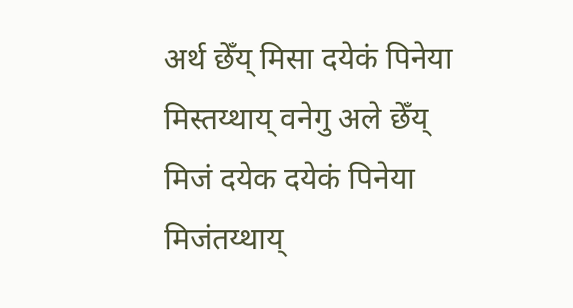अर्थ छेँय् मिसा दयेकं पिनेया मिस्तय्थाय् वनेगु अले छेँय् मिजं दयेक दयेकं पिनेया मिजंतय्थाय्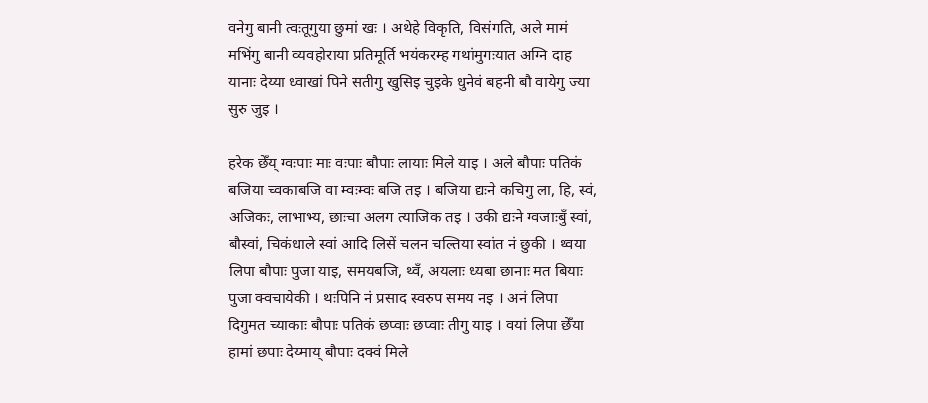वनेगु बानी त्वःतूगुया छुमां खः । अथेहे विकृति, विसंगति, अले मामं मभिंगु बानी व्यवहोराया प्रतिमूर्ति भयंकरम्ह गथांमुगःयात अग्नि दाह यानाः देय्या ध्वाखां पिने सतीगु खुसिइ चुइके धुनेवं बहनी बौ वायेगु ज्या सुरु जुइ ।

हरेक छेँय् ग्वःपाः माः वःपाः बौपाः लायाः मिले याइ । अले बौपाः पतिकं बजिया च्वकाबजि वा म्वःम्वः बजि तइ । बजिया द्यःने कचिगु ला, हि, स्वं, अजिकः, लाभाभ्य, छाःचा अलग त्याजिक तइ । उकी द्यःने ग्वजाःबुँ स्वां, बौस्वां, चिकंधाले स्वां आदि लिसें चलन चल्तिया स्वांत नं छुकी । थ्वया लिपा बौपाः पुजा याइ, समयबजि, थ्वँ, अयलाः ध्यबा छानाः मत बियाः पुजा क्वचायेकी । थःपिनि नं प्रसाद स्वरुप समय नइ । अनं लिपा दिगुमत च्याकाः बौपाः पतिकं छप्वाः छप्वाः तीगु याइ । वयां लिपा छेँया हामां छपाः देय्माय् बौपाः दक्वं मिले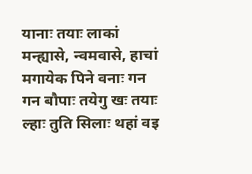यानाः तयाः लाकां मन्ह्यासे, न्वमवासे, हाचां मगायेक पिने वनाः गन गन बौपाः तयेगु खः तयाः ल्हाः तुति सिलाः थहां वइ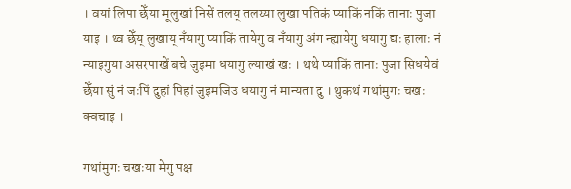। वयां लिपा छेँया मूलुखां निसें तलय् तलय्या लुखा पतिकं प्याकिं नकिं तानाः पुजा याइ । थ्व छेँय् लुखाय् नँयागु प्याकिं तायेगु व नँयागु अंग न्ह्यायेगु धयागु द्यः हालाः नं न्याइगुया असरपाखें बचे जुइमा धयागु ल्याखं खः । थथे प्याकिं तानाः पुजा सिधयेवं छेँया सुं नं जःपिं दुहां पिहां जुइमजिउ धयागु नं मान्यता दु । थुकथं गथांमुगः चखः क्वचाइ ।

गथांमुगः चखःया मेगु पक्ष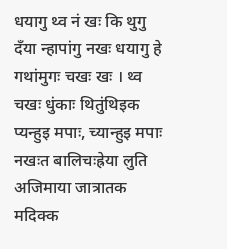धयागु थ्व नं खः कि थुगु दँया न्हापांगु नखः धयागु हे गथांमुगः चखः खः । थ्व चखः धुंकाः थितुंथिइक प्यन्हुइ मपाः, च्यान्हुइ मपाः नखःत बालिचःह्रेया लुति अजिमाया जात्रातक मदिक्क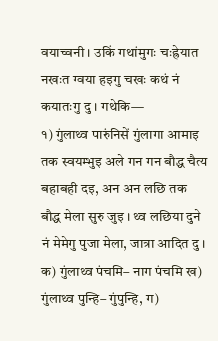वयाच्वनी । उकिं गथांमुगः चःह्रेयात नखःत ग्वया हइगु चखः कथं नं कयातःगु दु । गथेकि—
१) गुंलाथ्व पारुंनिसें गुंलागा आमाइ तक स्वयम्भुइ अले गन गन बौद्ध चैत्य बहाबही दइ, अन अन लछि तक बौद्ध मेला सुरु जुइ । थ्व लछिया दुने नं मेमेगु पुजा मेला, जात्रा आदित दु । क) गुंलाथ्व पंचमि– नाग पंचमि ख) गुंलाथ्व पुन्हि– गुंपुन्हि, ग)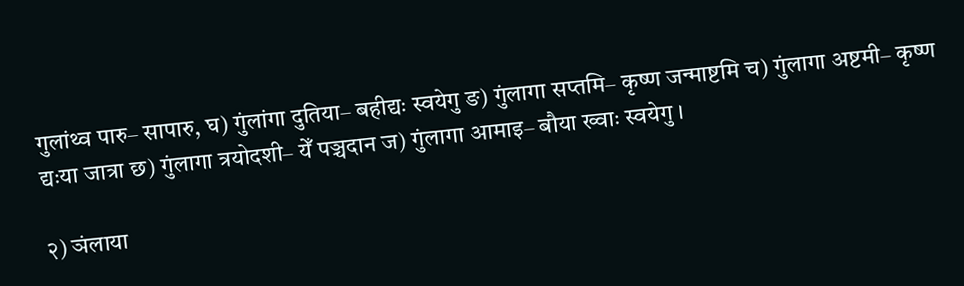गुलांथ्व पारु– सापारु, घ) गुंलांगा दुतिया– बहीद्यः स्वयेगु ङ) गुंलागा सप्तमि– कृष्ण जन्माष्टमि च) गुंलागा अष्टमी– कृष्ण द्यःया जात्रा छ) गुंलागा त्रयोदशी– येँ पञ्चदान ज) गुंलागा आमाइ– बौया ख्वाः स्वयेगु ।

२) ञंलाया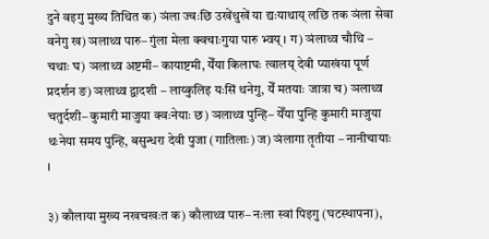दुने वइगु मुख्य तिथित क) ञंला ज्वःछि उखेंथुखें या द्यःयाथाय् लछि तक ञंला सेवा वनेगु ख) ञलाथ्व पारु– गुंला मेला क्वचाःगुया पारु भ्वय् । ग) ञंलाथ्व चौथि – चथाः घ) ञलाथ्व अष्टमी– कायाष्टमी, येँया किलाघः त्वालय् देवी प्याखंया पूर्ण प्रदर्शन ङ) ञलाथ्व द्वादशी – लाय्कुलिइ यःसिं थनेगु, येँ मतयाः जात्रा च) ञलाथ्व चतुर्दशी– कुमारी माजुया क्वःनेयाः छ) ञलाथ्व पुन्हि– येँया पुन्हि कुमारी माजुया थःनेया समय पुन्हि, बसुन्धरा देवी पुजा (गातिलाः) ज) ञंलागा तृतीया – नानीचायाः ।

३) कौलाया मुख्य नखचखःत क) कौलाथ्व पारु– नःला स्वां पिइगु (घटस्थापना),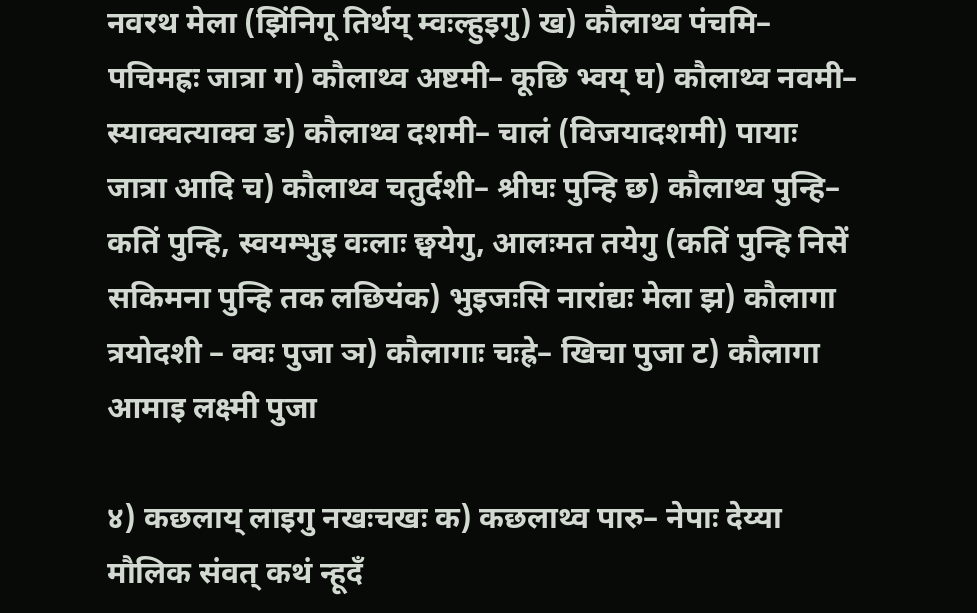नवरथ मेला (झिंनिगू तिर्थय् म्वःल्हुइगु) ख) कौलाथ्व पंचमि– पचिमह्रः जात्रा ग) कौलाथ्व अष्टमी– कूछि भ्वय् घ) कौलाथ्व नवमी– स्याक्वत्याक्व ङ) कौलाथ्व दशमी– चालं (विजयादशमी) पायाः जात्रा आदि च) कौलाथ्व चतुर्दशी– श्रीघः पुन्हि छ) कौलाथ्व पुन्हि– कतिं पुन्हि, स्वयम्भुइ वःलाः छ्वयेगु, आलःमत तयेगु (कतिं पुन्हि निसें सकिमना पुन्हि तक लछियंक) भुइजःसि नारांद्यः मेला झ) कौलागा त्रयोदशी – क्वः पुजा ञ) कौलागाः चःह्रे– खिचा पुजा ट) कौलागा आमाइ लक्ष्मी पुजा

४) कछलाय् लाइगु नखःचखः क) कछलाथ्व पारु– नेपाः देय्या मौलिक संवत् कथं न्हूदँ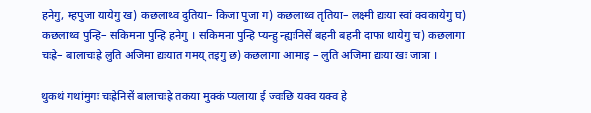हनेगु, म्हपुजा यायेगु ख) कछलाथ्व दुतिया– किजा पुजा ग) कछलाथ्व तृतिया– लक्ष्मी द्यःया स्वां क्वकायेगु घ) कछलाथ्व पुन्हि– सकिमना पुन्हि हनेगु । सकिमना पुन्हि प्यन्हु न्ह्यःनिसें बहनी बहनी दाफा थायेगु च) कछलागा चःह्रे– बालाचःह्रे लुति अजिमा द्यःयात गमय् तइगु छ) कछलागा आमाइ – लुति अजिमा द्यःया खः जात्रा ।

थुकथं गथांमुगः चःह्रेनिसें बालाचःह्रे तकया मुक्कं प्यलाया ई ज्वःछि यक्व यक्व हे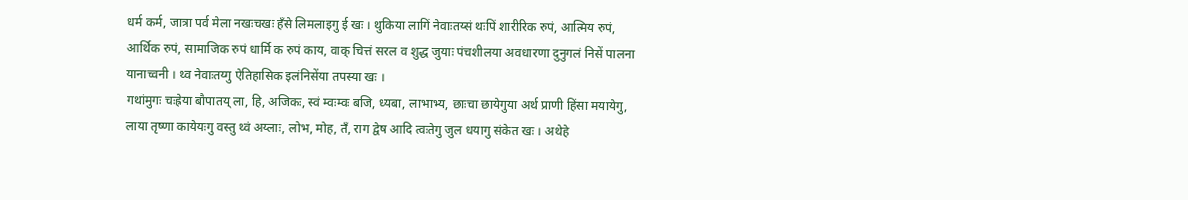धर्म कर्म, जात्रा पर्व मेला नखःचखः हँसे लिमलाइगु ई खः । थुकिया लागिं नेवाःतय्सं थःपिं शारीरिक रुपं, आत्मिय रुपं, आर्थिक रुपं, सामाजिक रुपं धार्मि क रुपं काय, वाक् चित्तं सरल व शुद्ध जुयाः पंचशीलया अवधारणा दुनुगलं निसें पालना यानाच्वनी । थ्व नेवाःतय्गु ऐतिहासिक इलंनिसेंया तपस्या खः ।
गथांमुगः चःह्रेया बौपातय् ला, हि, अजिकः, स्वं म्वःम्वः बजि, ध्यबा, लाभाभ्य, छाःचा छायेगुया अर्थ प्राणी हिंसा मयायेगु, लाया तृष्णा कायेयःगु वस्तु थ्वं अय्लाः, लोभ, मोह, तँ, राग द्वेष आदि त्वःतेगु जुल धयागु संकेत खः । अथेहे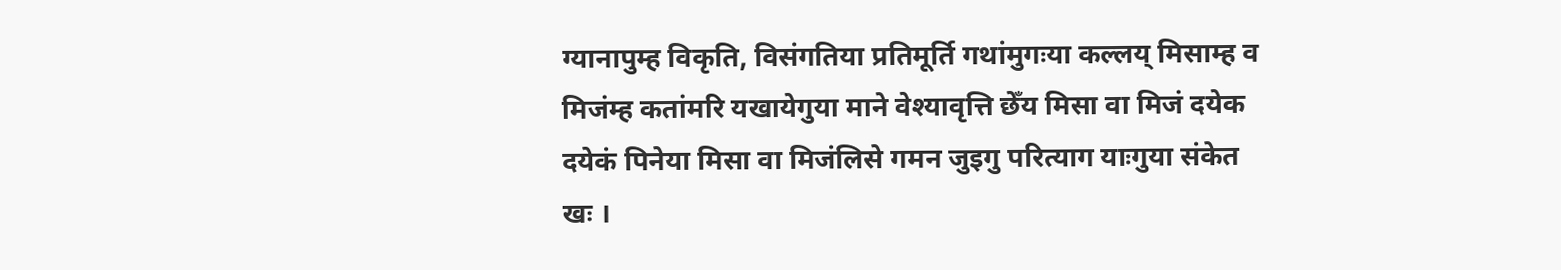ग्यानापुम्ह विकृति, विसंगतिया प्रतिमूर्ति गथांमुगःया कल्लय् मिसाम्ह व मिजंम्ह कतांमरि यखायेगुया माने वेश्यावृत्ति छेँय मिसा वा मिजं दयेक दयेकं पिनेया मिसा वा मिजंलिसे गमन जुइगु परित्याग याःगुया संकेत खः ।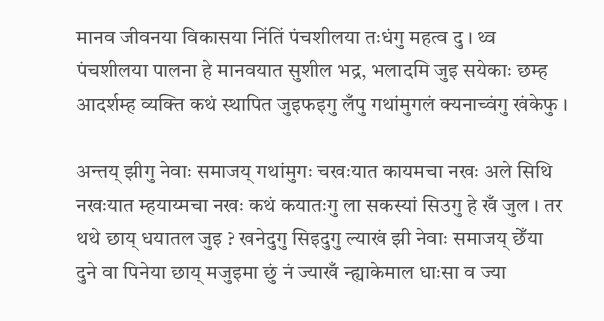मानव जीवनया विकासया निंतिं पंचशीलया तःधंगु महत्व दु । थ्व पंचशीलया पालना हे मानवयात सुशील भद्र, भलादमि जुइ सयेकाः छम्ह आदर्शम्ह व्यक्ति कथं स्थापित जुइफइगु लँपु गथांमुगलं क्यनाच्वंगु खंकेफु ।

अन्तय् झीगु नेवाः समाजय् गथांमुगः चखःयात कायमचा नखः अले सिथि नखःयात म्हयाय्मचा नखः कथं कयातःगु ला सकस्यां सिउगु हे खँ जुल । तर थथे छाय् धयातल जुइ ? खनेदुगु सिइदुगु ल्याखं झी नेवाः समाजय् छेँया दुने वा पिनेया छाय् मजुइमा छुं नं ज्याखँ न्ह्याकेमाल धाःसा व ज्या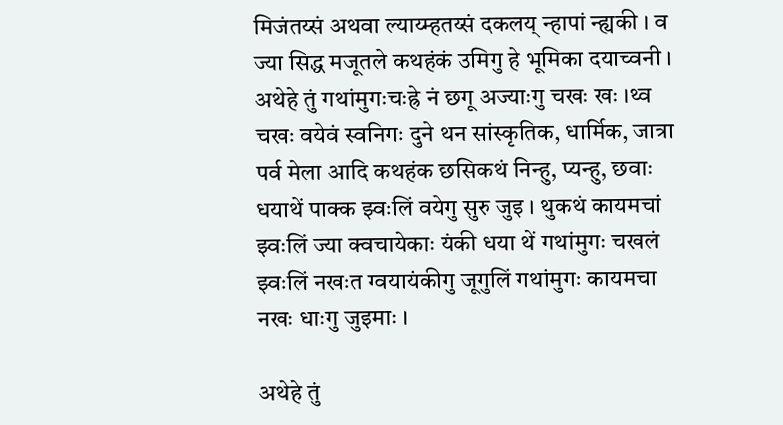मिजंतय्सं अथवा ल्याय्म्हतय्सं दकलय् न्हापां न्ह्यकी । व ज्या सिद्ध मजूतले कथहंकं उमिगु हे भूमिका दयाच्वनी । अथेहे तुं गथांमुगःचःह्रे नं छगू अज्याःगु चखः खः ।थ्व चखः वयेवं स्वनिगः दुने थन सांस्कृतिक, धार्मिक, जात्रा पर्व मेला आदि कथहंक छसिकथं निन्हु, प्यन्हु, छवाः धयाथें पाक्क झ्वःलिं वयेगु सुरु जुइ । थुकथं कायमचां झ्वःलिं ज्या क्वचायेकाः यंकी धया थें गथांमुगः चखलं झ्वःलिं नखःत ग्वयायंकीगु जूगुलिं गथांमुगः कायमचा नखः धाःगु जुइमाः ।

अथेहे तुं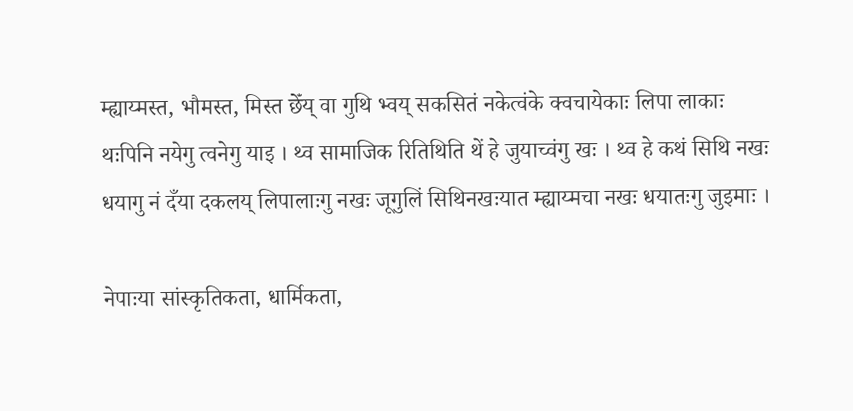म्ह्याय्मस्त, भौमस्त, मिस्त छेँय् वा गुथि भ्वय् सकसितं नकेत्वंके क्वचायेकाः लिपा लाकाः थःपिनि नयेगु त्वनेगु याइ । थ्व सामाजिक रितिथिति थें हे जुयाच्वंगु खः । थ्व हे कथं सिथि नखः धयागु नं दँया दकलय् लिपालाःगु नखः जूगुलिं सिथिनखःयात म्ह्याय्मचा नखः धयातःगु जुइमाः ।

नेपाःया सांस्कृतिकता, धार्मिकता,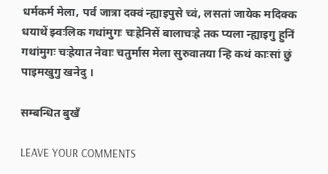धर्मकर्म मेला, पर्व जात्रा दक्वं न्ह्याइपुसे च्वं, लसतां जायेक मदिक्क धयाथें झ्वःलिक गथांमुगः चःह्रेनिसें बालाचःह्रे तक प्यला न्ह्याइगु हुनिं गथांमुगः चःह्रेयात नेवाः चतुर्मास मेला सुरुवातया न्हि कथं काःसां छुं पाइमखुगु खनेदु ।

सम्बन्धित बुखँ

LEAVE YOUR COMMENTS